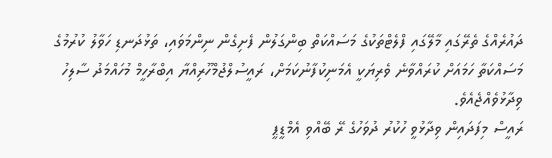ދައުރެއްގެ ތެރޭގައި މާލޭގައި ފްލެޓްތަކުގެ މަސައްކަތް ބިންގަލުން ފެށިގެން ނިންމަވައި، ތަޅުދަނޑި ހަވާލު ކުރުމުގެ މަސައްކަތާ ހަމައަށް ކުރައްވާނެ ވެރިޔަކީ އެމަނިކުފާނުކަމަށް، ރައީސުލްޖުމްހޫރިއްޔާ އިބްރާހީމް މުހައްމަދު ސާލިހު ވިދާޅުވެއްޖެއެވެ.
ރައީސް މިފަދައިން ވިދާޅުވީ ހުކުރު ދުވަހުގެ ރޭ ބޭއްވި އެމްޑީޕީ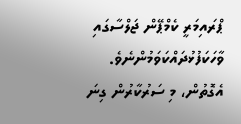ޕްރައިމަރީ ކެމްޕޭން ޖަލްސާގައި ވާހަކަފުޅުދައްކަވަމުންނެވެ. އެގޮތުން، މި ސަރުކާރުން ގިނަ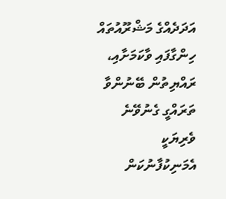އަދަދެއްގެ މަޝްރޫއުތައް ހިންގާފައި ވާކަމަށާއި، ރައްޔިތުން ބޭނުންވާ ތަރައްގީ ގެނުވޭނެ ވެރިޔަކީ އެމަނިކުފާނުކަން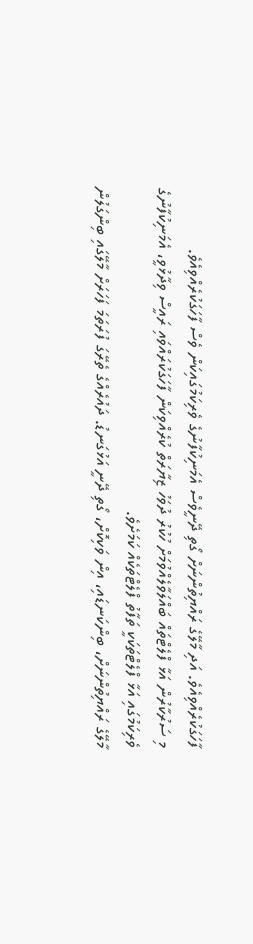ފާހަގަކުރެއްވިއެވެ. އަދި މާލޭގެ ރައްޔިތުންނަށް ގޯތި ދޭނީވެސް އެމަނިކުފާނުގެ ވެރިކަމުގައިކަން ވެސް ފާހަގަކުރެއްވިއެވެ.
މި ސަރުކާރުން އަޅާ ފްލެޓްތައް ބައްލަވާލެއްވުމަށް ހުކުރު ދުވަހު ޒިޔާރަތް ކުރެއްވިކަން ފާހަގަކުރައްވައި ރައީސް ވިދާޅުވީ، އެމަނިކުފާނުގެ ވެރިކަމުގައި އަޅާ ފްލެޓްތަކަކީ ތަފާތު ފްލެޓްތަކެއް ކަމަށެވެ.
މާލޭގެ ރައްޔިތުންނަށް، ބިންކަނޑައި، އިން ވަކިކޮށް، ގޯތި ދޭނީ އަޅުގަނޑު. ދައުރެއްގެ ތެރޭގަ ފުރަތަމަ ފަހަރަށް މާލޭގައި ބިންގަލުން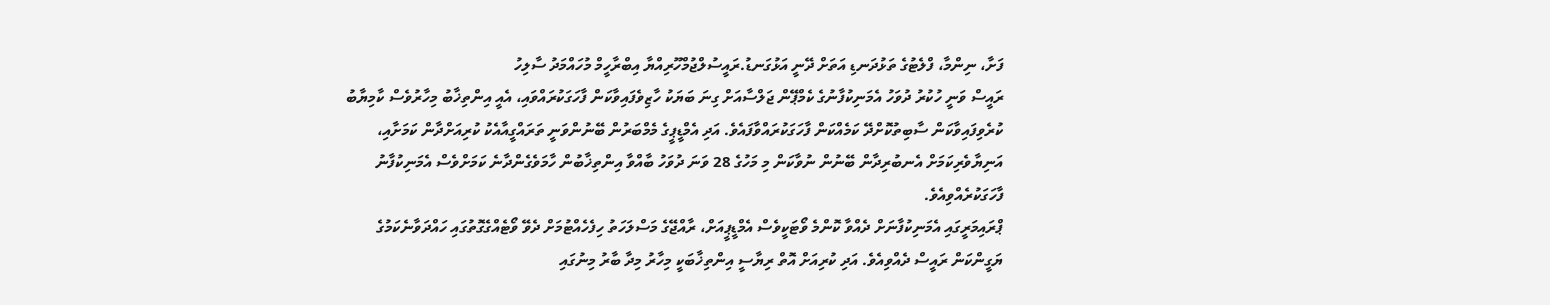ފަށާ، ނިންމާ، ފްލެޓުގެ ތަޅުދަނޑި އަތަށް ދޭނީ އަޅުގަނޑު.ރައީސުލްޖުމްހޫރިއްޔާ އިބްރާހީމް މުހައްމަދު ސާލިހު
ރައީސް ވަނީ ހުކުރު ދުވަހު އެމަނިކުފާނުގެ ކެމްޕޭން ޖަލްސާއަށް ގިނަ ބަޔަކު ހާޒިވެފައިވާކަން ފާހަގަކުރައްވައި، އެއީ އިންތިޚާބު މިހާރުވެސް ކާމިޔާބު ކުރެވިފައިވާކަން ސާބިތުކޮށްދޭ ކަމެއްކަން ފާހަގަކުރައްވާފައެވެ. އަދި އެމްޑީޕީގެ މެމްބަރުން ބޭނުންވަނީ ތަރައްގީއާއެކު ކުރިއަށްދާން ކަމަށާއި، އަނިޔާވެރިކަމަށް އެނބުރިދާން ބޭނުން ނުވާކަން މި މަހުގެ 28 ވަނަ ދުވަހު ބާއްވާ އިންތިޚާބުން ހާމަވެގެންދާނެ ކަމަށްވެސް އެމަނިކުފާނު ފާހަގަކުރެއްވިއެވެ.
ޕްރައިމަރީގައި އެމަނިކުފާނަށް ދެއްވާ ކޮންމެ ވޯޓަކީވެސް އެމްޑީޕީއަށް، ރާއްޖޭގެ މަސްލަހަތު ހިފެހެއްޓުމަށް ދެވޭ ވޯޓެއްގެގޮތުގައި ހައްދަވާނެކަމުގެ ޔަގީންކަން ރައީސް ދެއްވިއެވެ. އަދި ކުރިއަށް އޮތް ރިޔާސީ އިންތިޚާބަކީ މިހާރު މިދާ ބާރު މިނުގައި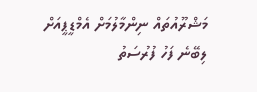މަޝްރޫއުތައް ނިންމާލުމަށް އެމްޑީޕީއަށް ލިބޭނެ ފަހު ފުރުސަތު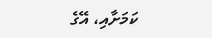ކަމަށާއި، އޭގެ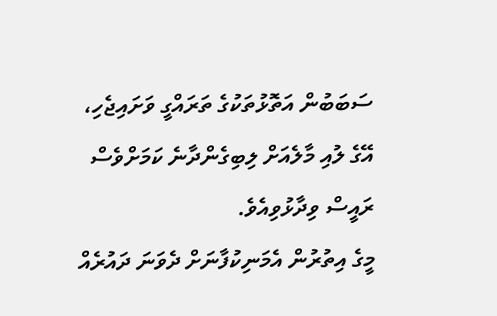ސަބަބުން އަތޮޅުތަކުގެ ތަރައްގީ ވަށައިޖެހި، އޭގެ ލުއި މާލެއަށް ލިބިގެންދާނެ ކަމަށްވެސް ރައީސް ވިދާޅުވިއެވެ.
މީގެ އިތުރުން އެމަނިކުފާނަށް ދެވަނަ ދައުރެއް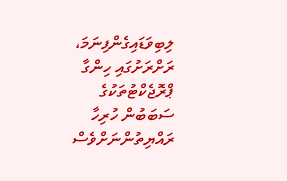ލިބިވަޑައިގެންފިނަމަ، ރަށްރަށުގައި ހިންގާ ޕްރޮޖެކްޓުތަކުގެ ސަބަބުން ހުރިހާ ރައްޔިތުންނަށްވެސް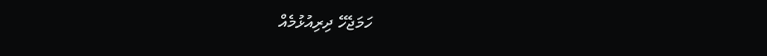ހަމަޖެހޭ ދިރިއުޅުމެއް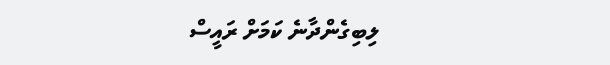ލިބިގެންދާނެ ކަމަށް ރައީސް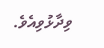ވިދާޅުވިއެވެ.